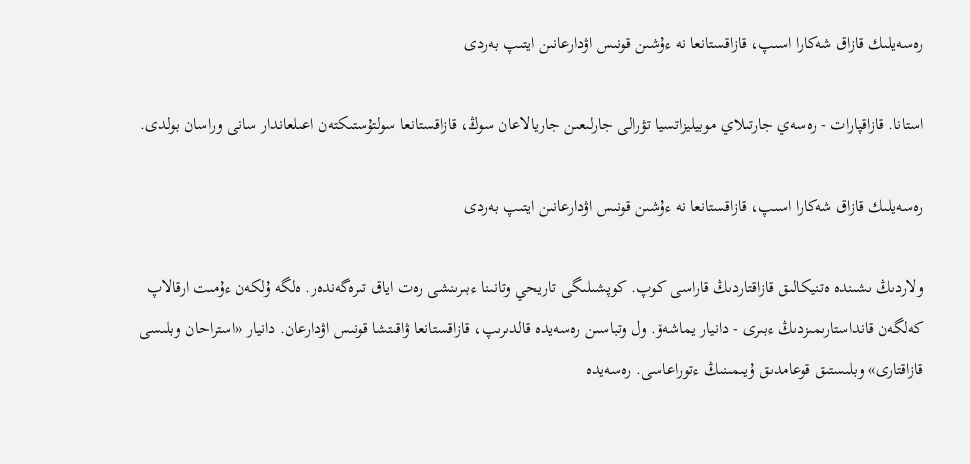رەسەيلىك قازاق شەكارا اسىپ، قازاقستانعا نە ءۇشىن قونىس اۋدارعانىن ايتىپ بەردى

استانا. قازاقپارات - رەسەي جارتىلاي موبيليزاتسيا تۋرالى جارلىعىن جاريالاعان سوڭ، قازاقستانعا سولتۇستىكتەن اعىلعاندار سانى وراسان بولدى.

رەسەيلىك قازاق شەكارا اسىپ، قازاقستانعا نە ءۇشىن قونىس اۋدارعانىن ايتىپ بەردى

ولاردىڭ ىشىندە ەتنيكالىق قازاقتاردىڭ قاراسى كوپ. كوپشىلىگى تاريحي وتانىنا ءبىرىنشى رەت اياق تىرەگەندەر. ەلگە ۇلكەن ءۇمىت ارقالاپ كەلگەن قانداستارىمىزدىڭ ءبىرى - دانيار يماشەۆ. ول وتباسىن رەسەيدە قالدىرىپ، قازاقستانعا ۋاقىتشا قونىس اۋدارعان. دانيار «استراحان وبلىسى قازاقتارى» وبلىستىق قوعامدىق ۇيىمىنىڭ ءتوراعاسى. رەسەيدە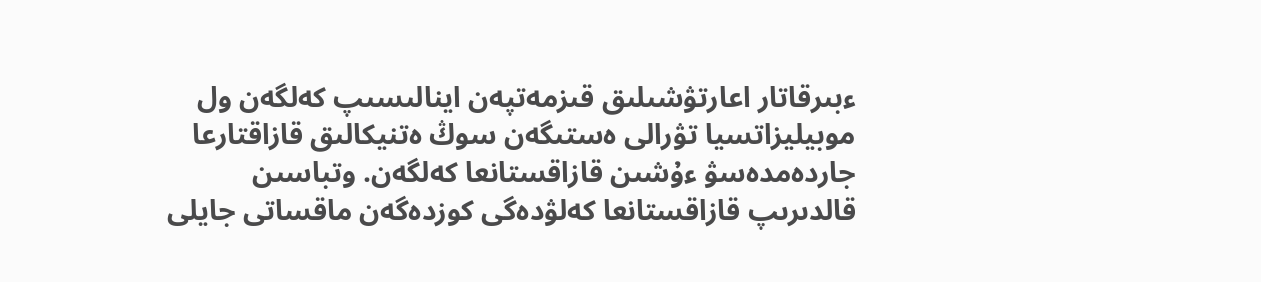ءبىرقاتار اعارتۋشىلىق قىزمەتپەن اينالىسىپ كەلگەن ول موبيليزاتسيا تۋرالى ەستىگەن سوڭ ەتنيكالىق قازاقتارعا جاردەمدەسۋ ءۇشىن قازاقستانعا كەلگەن. وتباسىن قالدىرىپ قازاقستانعا كەلۋدەگى كوزدەگەن ماقساتى جايلى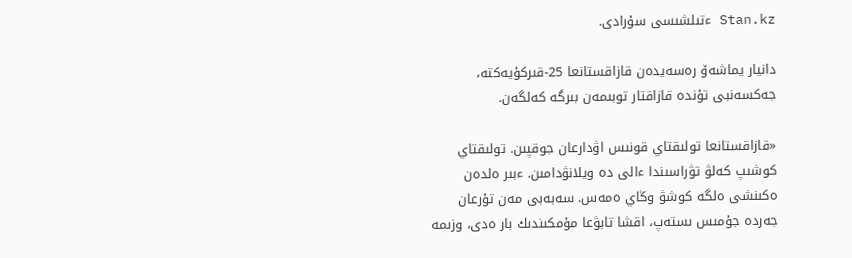Stan.kz ءتىلشىسى سۇرادى.

دانيار يماشەۆ رەسەيدەن قازاقستانعا 25-قىركۇيەكتە، جەكسەنبى تۇندە قازاقتار توبىمەن بىرگە كەلگەن.

«قازاقستانعا تولىقتاي قونىس اۋدارعان جوقپىن. تولىقتاي كوشىپ كەلۋ تۋراسىندا ءالى دە ويلانۋدامىن. ءبىر ەلدەن ەكىنشى ەلگە كوشۋ وڭاي ەمەس. سەبەبى مەن تۇرعان جەردە جۇمىس ىستەپ، اقشا تابۋعا مۇمكىندىك بار ەدى، وزىمە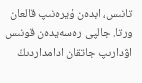تانىس، ابدەن ۇيرەنىپ قالعان ورتا. جالپى رەسەيدەن قونىس اۋدارىپ جاتقان ادامداردىڭ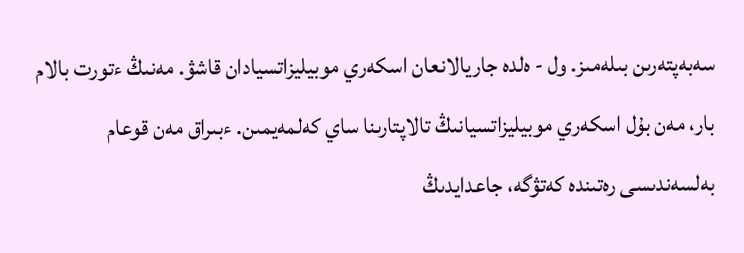سەبەپتەرىن بىلەمىز. ول - ەلدە جاريالانعان اسكەري موبيليزاتسيادان قاشۋ. مەنىڭ ءتورت بالام بار، مەن بۇل اسكەري موبيليزاتسيانىڭ تالاپتارىنا ساي كەلمەيمىن. ءبىراق مەن قوعام بەلسەندىسى رەتىندە كەتۋگە، جاعدايدىڭ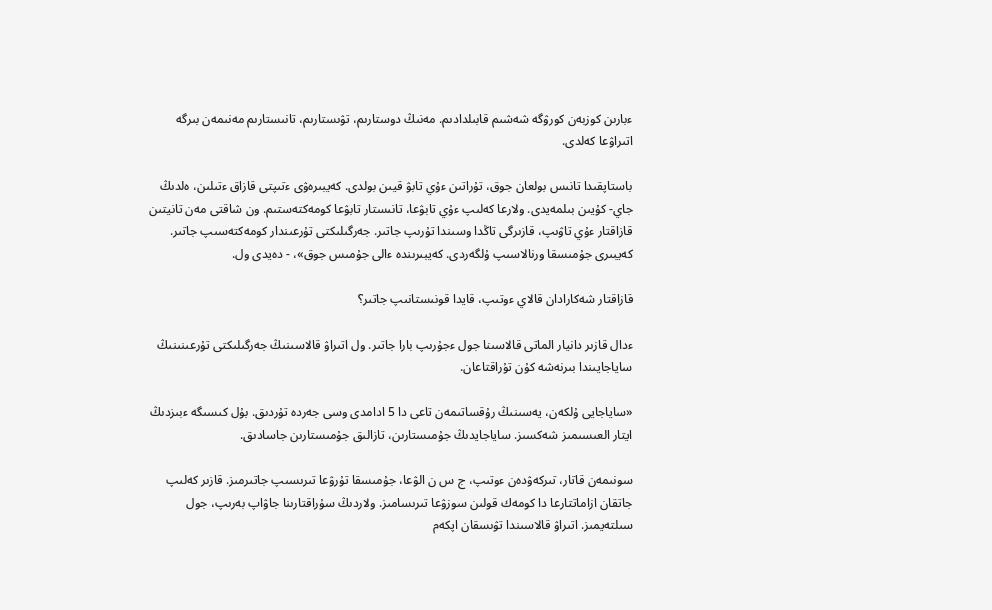ءبارىن كوزبەن كورۋگە شەشىم قابىلدادىم. مەنىڭ دوستارىم، تۋىستارىم، تانىستارىم مەنىمەن بىرگە اتىراۋعا كەلدى.

باستاپقىدا تانىس بولعان جوق، تۇراتىن ءۇي تابۋ قيىن بولدى. كەيبىرەۋى ءتىپتى قازاق ءتىلىن، ەلدىڭ جاي- كۇيىن بىلمەيدى. ولارعا كەلىپ ءۇي تابۋعا، تانىستار تابۋعا كومەكتەستىم. ون شاقتى مەن تانيتىن قازاقتار ءۇي تاۋىپ، قازىرگى تاڭدا وسىندا تۇرىپ جاتىر. جەرگىلىكتى تۇرعىندار كومەكتەسىپ جاتىر. كەيبىرى جۇمىسقا ورنالاسىپ ۇلگەردى. كەيبىرىندە ءالى جۇمىس جوق»، - دەيدى ول.

قازاقتار شەكارادان قالاي ءوتىپ، قايدا قونىستانىپ جاتىر؟

ءدال قازىر دانيار الماتى قالاسىنا جول ءجۇرىپ بارا جاتىر. ول اتىراۋ قالاسىنىڭ جەرگىلىكتى تۇرعىنىنىڭ ساياجايىندا بىرنەشە كۇن تۇراقتاعان.

«ساياجايى ۇلكەن، يەسىنىڭ رۇقساتىمەن تاعى دا 5 ادامدى وسى جەردە تۇردىق. بۇل كىسىگە ءبىزدىڭ ايتار العىسىمىز شەكسىز. ساياجايدىڭ جۇمىستارىن، تازالىق جۇمىستارىن جاسادىق.

سونىمەن قاتار، تىركەۋدەن ءوتىپ، ج س ن الۋعا، جۇمىسقا تۇرۋعا تىرىسىپ جاتىرمىز. قازىر كەلىپ جاتقان ازاماتتارعا دا كومەك قولىن سوزۋعا تىرىسامىز. ولاردىڭ سۇراقتارىنا جاۋاپ بەرىپ، جول سىلتەيمىز. اتىراۋ قالاسىندا تۋىسقان اپكەم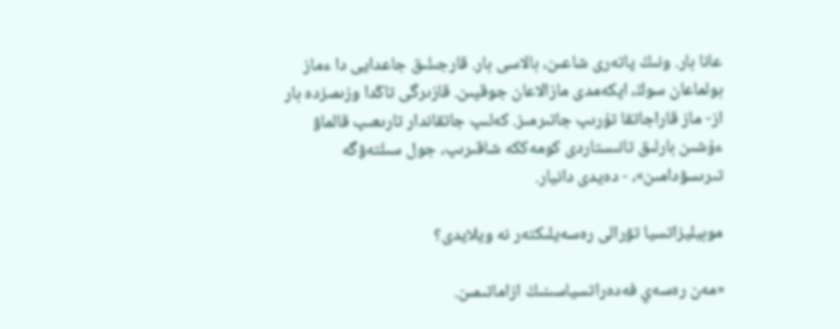عانا بار. ونىڭ پاتەرى شاعىن، بالاسى بار. قارجىلىق جاعدايى دا ءماز بولماعان سوڭ، اپكەمدى مازالاعان جوقپىن. قازىرگى تاڭدا وزىمىزدە بار از- ماز قاراجاتقا تۇرىپ جاتىرمىز. كەلىپ جاتقاندار تارىعىپ قالماۋ ءۇشىن بارلىق تانىستاردى كومەككە شاقىرىپ، جول سىلتەۋگە تىرىسۋدامىن»، - دەيدى دانيار.

موبيليزاتسيا تۋرالى رەسەيلىكتەر نە ويلايدى؟

«مەن رەسەي فەدەراتسياسىنىڭ ازاماتىمىن.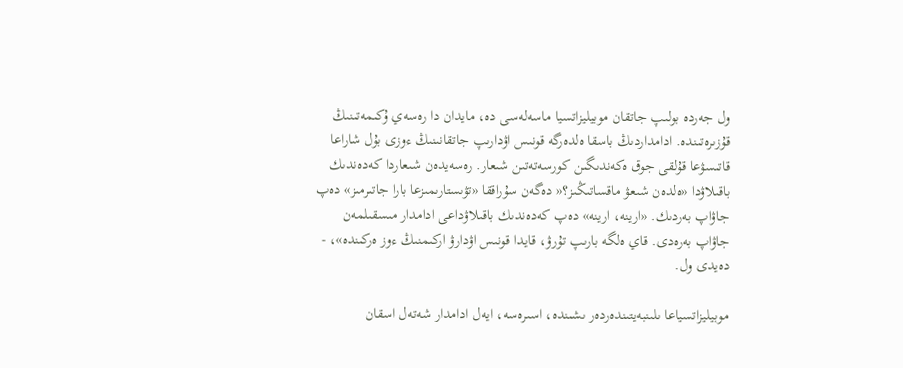ول جەردە بولىپ جاتقان موبيليزاتسيا ماسەلەسى دە، مايدان دا رەسەي ۇكىمەتىنىڭ قۇزىرەتىندە. ادامداردىڭ باسقا ەلدەرگە قونىس اۋدارىپ جاتقانىنىڭ ءوزى بۇل شاراعا قاتىسۋعا قۇلقى جوق ەكەندىگىن كورسەتەتىن شىعار. رەسەيدەن شىعاردا كەدەندىك باقىلاۋدا «ەلدەن شىعۋ ماقساتىڭىز؟« دەگەن سۇراققا «تۋىستارىمىزعا بارا جاتىرمىز» دەپ جاۋاپ بەردىك. «ارينە، ارينە» دەپ كەدەندىك باقىلاۋداعى ادامدار مىسقىلمەن جاۋاپ بەرەدى. قاي ەلگە بارىپ تۇرۋ، قايدا قونىس اۋدارۋ اركىمنىڭ ءوز ەركىندە»، - دەيدى ول.

موبيليزاتسياعا ىلىنبەيتىندەردەر ىشىندە، اسىرەسە، ايەل ادامدار شەتەل اسقان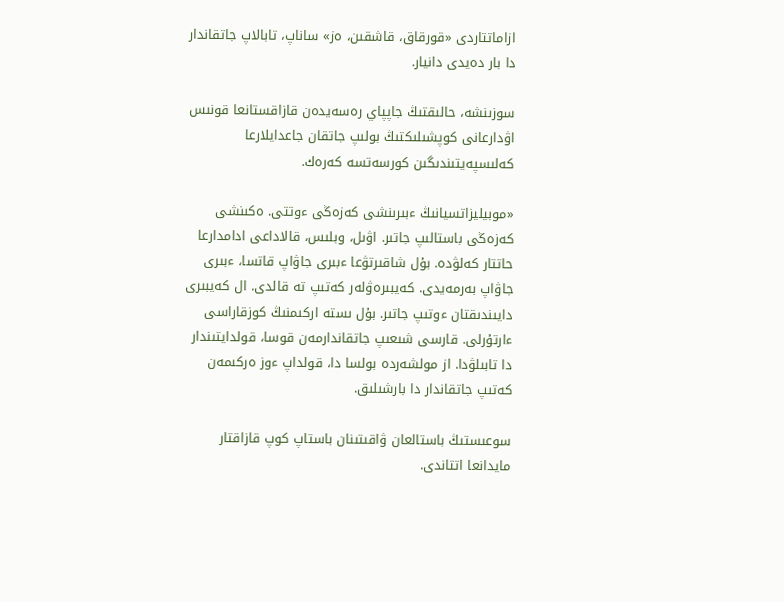ازاماتتاردى «قورقاق، قاشقىن، ەز» ساناپ، تابالاپ جاتقاندار دا بار دەيدى دانيار.

سوزىنشە، حالىقتىڭ جاپپاي رەسەيدەن قازاقستانعا قونىس اۋدارعانى كوپشىلىكتىڭ بولىپ جاتقان جاعدايلارعا كەلىسپەيتىندىگىن كورسەتسە كەرەك.

«موبيليزاتسيانىڭ ءبىرىنشى كەزەڭى ءوتتى. ەكىنشى كەزەڭى باستالىپ جاتىر. اۋىل، وبلىس، قالاداعى ادامدارعا حاتتار كەلۋدە. بۇل شاقىرتۋعا ءبىرى جاۋاپ قاتسا، ءبىرى جاۋاپ بەرمەيدى. كەيبىرەۋلەر كەتىپ تە قالدى. ال كەيبىرى دايىندىقتان ءوتىپ جاتىر. بۇل ىستە اركىمنىڭ كوزقاراسى ءارتۇرلى. قارسى شىعىپ جاتقاندارمەن قوسا، قولدايتىندار دا تابىلۋدا. از مولشەردە بولسا دا، قولداپ ءوز ەركىمەن كەتىپ جاتقاندار دا بارشىلىق.

سوعىستىڭ باستالعان ۋاقىتىنان باستاپ كوپ قازاقتار مايدانعا اتتاندى.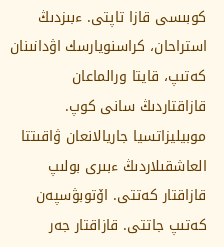كوبىسى قازا تاپتى. ءبىزدىڭ استراحان، كراسنويارسك اۋدانىنان كەتىپ، قايتا ورالماعان قازاقتاردىڭ سانى كوپ. موبيليزاتسيا جاريالانعان ۋاقىتتا العاشقىلاردىڭ ءبىرى بولىپ قازاقتار كەتتى. اۆتوبۋسپەن كەتىپ جاتتى. قازاقتار جەر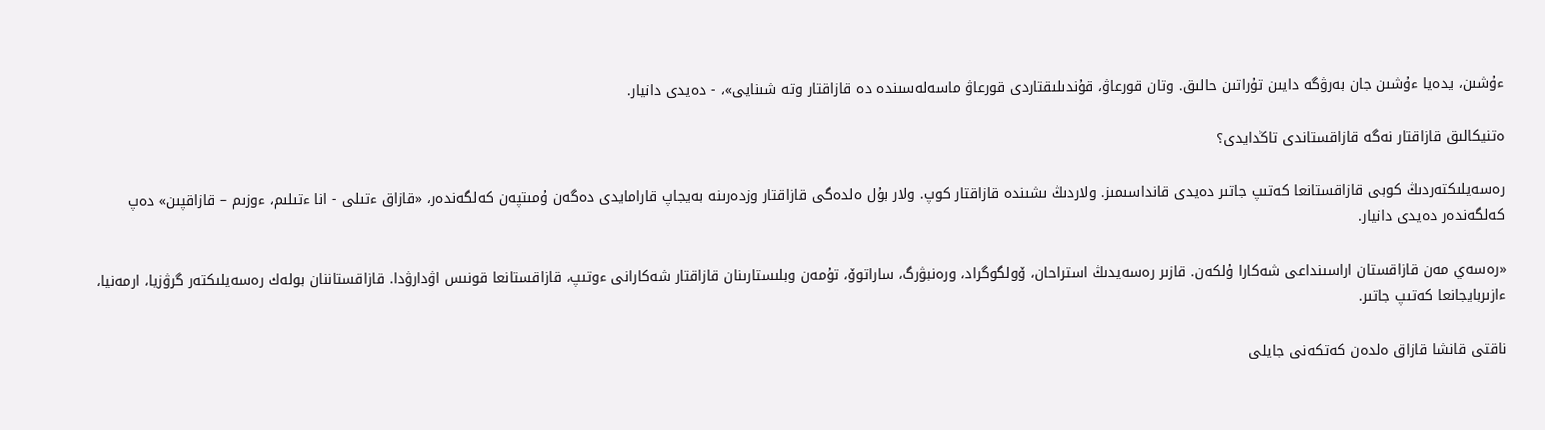ءۇشىن، يدەيا ءۇشىن جان بەرۋگە دايىن تۇراتىن حالىق. وتان قورعاۋ، قۇندىلىقتاردى قورعاۋ ماسەلەسىندە دە قازاقتار وتە شىنايى»، - دەيدى دانيار.

ەتنيكالىق قازاقتار نەگە قازاقستاندى تاڭدايدى؟

رەسەيلىكتەردىڭ كوبى قازاقستانعا كەتىپ جاتىر دەيدى قانداسىمىز. ولاردىڭ ىشىندە قازاقتار كوپ. ولار بۇل ەلدەگى قازاقتار وزدەرىنە بەيجاپ قارامايدى دەگەن ۇمىتپەن كەلگەندەر، «قازاق ءتىلى - انا ءتىلىم، ءوزىم – قازاقپىن» دەپ كەلگەندەر دەيدى دانيار.

«رەسەي مەن قازاقستان اراسىنداعى شەكارا ۇلكەن. قازىر رەسەيدىڭ استراحان، ۆولگوگراد، ورەنبۋرگ، ساراتوۆ، تۇمەن وبلىستارىنان قازاقتار شەكارانى ءوتىپ، قازاقستانعا قونىس اۋدارۋدا. قازاقستاننان بولەك رەسەيلىكتەر گرۋزيا، ارمەنيا، ءازىربايجانعا كەتىپ جاتىر.

ناقتى قانشا قازاق ەلدەن كەتكەنى جايلى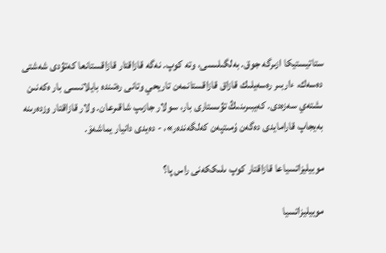ستاتيستيكا ازىرگە جوق. بەلگىلىسى، وتە كوپ. نەگە قازاقتار قازاقستانعا كەتۋدى شەشتى دەسەك، ءاربىر رەسەيلىك قازاق قازاقستانمەن تاريحي وتانى رەتىندە بايلانىسى بار ەكەنىن ىشتەي سەزەدى. كەيبىرىنىڭ تۋىستارى بار، سولار جازىپ شاقىرعان. ولار قازاقتار وزدەرىنە بەيجاپ قارامايدى دەگەن ۇمىتپەن كەلگەندەر»، - دەيدى دانيار يماشەۆ.

موبيليزاتسياعا قازاقتار كوپ ىلىككەنى راس پا؟

موبيليزاتسيا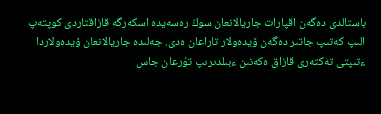باستالدى دەگەن اقپارات جاريالانعان سوڭ رەسەيدە اسكەرگە قازاقتاردى كوپتەپ الىپ كەتىپ جاتىر دەگەن ۆيدەولار تاراعان ەدى. جەلىدە جاريالانعان ۆيدەولاردا ءتىپتى تەكتەرى قازاق ەكەنىن ءبىلدىرىپ تۇرعان جاس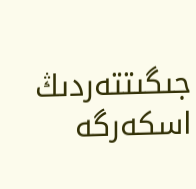جىگىتتەردىڭ اسكەرگە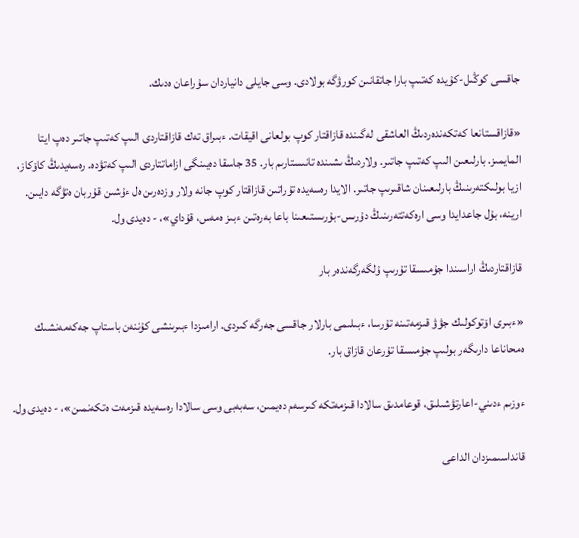جاقسى كوڭىل-كۇيدە كەتىپ بارا جاتقانىن كورۋگە بولادى. وسى جايلى دانياردان سۇراعان ەدىك.

«قازاقستانعا كەتكەندەردىڭ العاشقى لەگىندە قازاقتار كوپ بولعانى اقيقات. ءبىراق تەك قازاقتاردى الىپ كەتىپ جاتىر دەپ ايتا المايمىز. بارلىعىن الىپ كەتىپ جاتىر. ولاردىڭ ىشىندە تانىستارىم بار. 35 جاسقا دەيىنگى ازاماتتاردى الىپ كەتۋدە. رەسەيدىڭ كاۆكاز، ازيا بولىكتەرىنىڭ بارلىعىنان شاقىرىپ جاتىر. الايدا رەسەيدە تۇراتىن قازاقتار كوپ جانە ولار وزدەرىن ەل ءۇشىن قۇربان ەتۋگە دايىن. ارينە، بۇل جاعدايدا وسى ارەكەتتەرىنىڭ دۇرىس-بۇرىستىعىنا باعا بەرەتىن ءبىز ەمەس، قۇداي»، - دەيدى ول.

قازاقتاردىڭ اراسىندا جۇمىسقا تۇرىپ ۇلگەرگەندەر بار

«ءبىرى اۆتوكولىك جۋۋ قىزمەتىنە تۇرسا، ءبىلىمى بارلار جاقسى جەرگە كىردى. ارامىزدا ءبىرىنشى كۇننەن باستاپ جەكەمەنشىك ەمحاناعا دارىگەر بولىپ جۇمىسقا تۇرعان قازاق بار.

ءوزىم ءدىني-اعارتۋشىلىق، قوعامدىق سالادا قىزمەتكە كىرسەم دەيمىن، سەبەبى وسى سالادا رەسەيدە قىزمەت ەتكەنمىن»، - دەيدى ول.

قانداسىمىزدان الداعى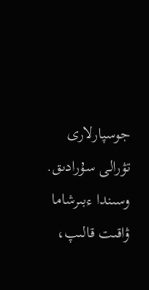جوسپارلارى تۋرالى سۇرادىق. وسىندا ءبىرشاما ۋاقىت قالىپ،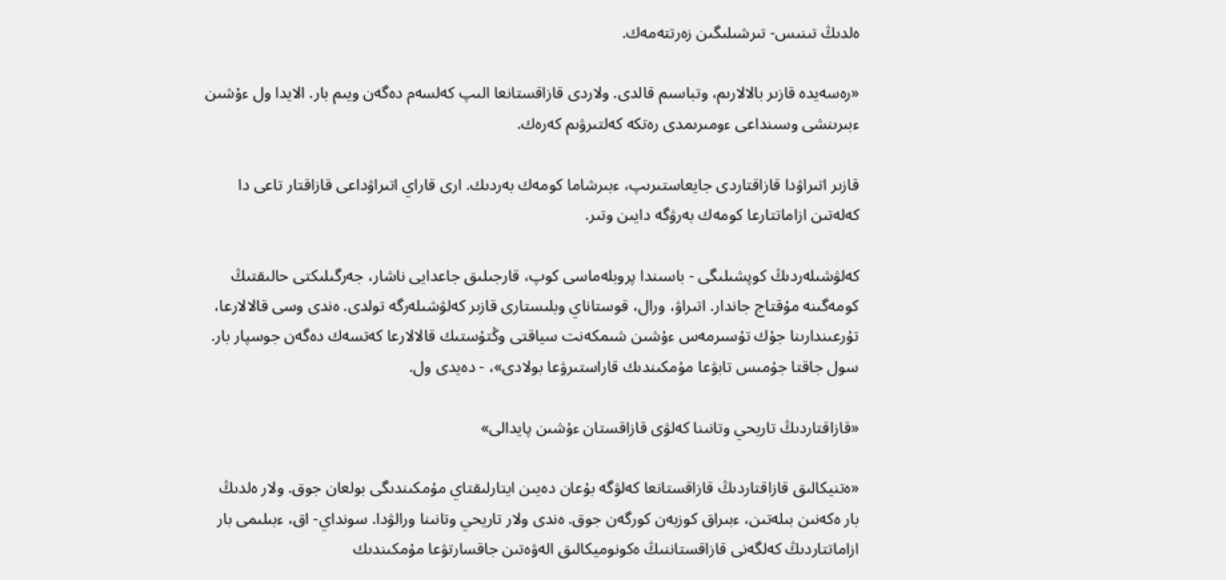ەلدىڭ تىنىس- تىرشىلىگىن زەرتتەمەك.

«رەسەيدە قازىر بالالارىم، وتباسىم قالدى. ولاردى قازاقستانعا الىپ كەلسەم دەگەن ويىم بار. الايدا ول ءۇشىن ءبىرىنشى وسىنداعى ءومىرىمدى رەتكە كەلتىرۋىم كەرەك.

قازىر اتىراۋدا قازاقتاردى جايعاستىرىپ، ءبىرشاما كومەك بەردىك. ارى قاراي اتىراۋداعى قازاقتار تاعى دا كەلەتىن ازاماتتارعا كومەك بەرۋگە دايىن وتىر.

كەلۋشىلەردىڭ كوپشىلىگى - باسىندا پروبلەماسى كوپ، قارجىلىق جاعدايى ناشار، جەرگىلىكتى حالىقتىڭ كومەگىنە مۇقتاج جاندار. اتىراۋ، ورال، قوستاناي وبلىستارى قازىر كەلۋشىلەرگە تولدى. ەندى وسى قالالارعا، تۇرعىندارىنا جۇك تۇسىرمەس ءۇشىن شىمكەنت سياقتى وڭتۇستىك قالالارعا كەتسەك دەگەن جوسپار بار. سول جاقتا جۇمىس تابۋعا مۇمكىندىك قاراستىرۋعا بولادى»، - دەيدى ول.

«قازاقتاردىڭ تاريحي وتانىنا كەلۋى قازاقستان ءۇشىن پايدالى»

«ەتنيكالىق قازاقتاردىڭ قازاقستانعا كەلۋگە بۇعان دەيىن ايتارلىقتاي مۇمكىندىگى بولعان جوق. ولار ەلدىڭ بار ەكەنىن بىلەتىن، ءبىراق كوزبەن كورگەن جوق. ەندى ولار تاريحي وتانىنا ورالۋدا. سونداي- اق، ءبىلىمى بار ازاماتتاردىڭ كەلگەنى قازاقستاننىڭ ەكونوميكالىق الەۋەتىن جاقسارتۋعا مۇمكىندىك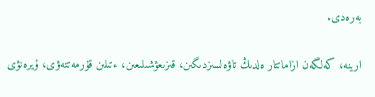بەرەدى.

ارينە، كەلگەن ازاماتتار ەلدىڭ تاۋەلسىزدىگىن، قىزىعۋشىلىعىن، ءتىلىن قۇرمەتتەۋى، ۇيرەنۋى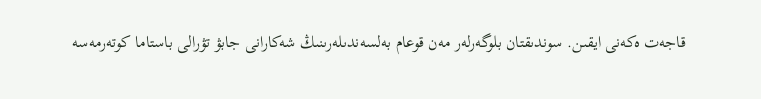قاجەت ەكەنى ايقىن. سوندىقتان بلوگەرلەر مەن قوعام بەلسەندىلەرىنىڭ شەكارانى جابۋ تۋرالى باستاما كوتەرمەسە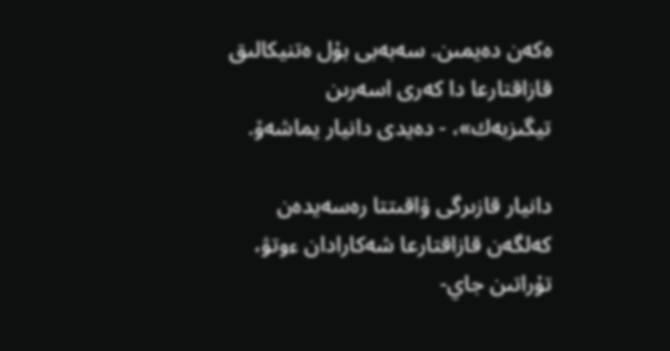ەكەن دەيمىن. سەبەبى بۇل ەتنيكالىق قازاقتارعا دا كەرى اسەرىن تيگىزبەك»، - دەيدى دانيار يماشەۆ.

دانيار قازىرگى ۋاقىتتا رەسەيدەن كەلگەن قازاقتارعا شەكارادان ءوتۋ، تۇراتىن جاي-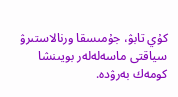كۇي تابۋ، جۇمىسقا ورنالاستىرۋ سياقتى ماسەلەلەر بويىنشا كومەك بەرۋدە.